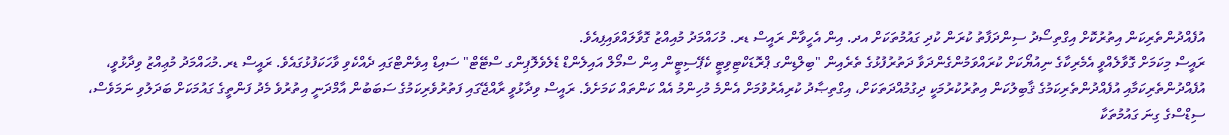އުފެއްދުންތެރިކަން އިތުރުކޮށް އިގްތިސޯދު ސިންދަފާތު ކުރަން ކުދި ގައުމުތަކަށް އދ. އިން އެހީވާން ރައީސް ޑރ. މުހައްމަދު މުއިއްޒު ގޮވާލައްވައިފިއެވެ.
ރައީސް މިކަމަށް ގޮވާލެއްވީ އެމެރިކާގެ ނިއުޔޯކަށް ކުރައްވަމުންގެންދަވާ ދަތުރުފުޅުގެ ތެރެއިން "ބިލްޑިންގ ޕްރޮޑަކްޓިވިޓީ ކެޕޭސިޓީން އިން ސްމޯލް އައިލެންޑް ޑެލެވެލޮޕިންގ ސްޓޭޓް" ސައިޑް އިވެންޓްގައި ދެއްކެވި ވާހަކަފުޅުގައެވެ. ރައީސް ޑރ.މުޙައްމަދު މުޢިއްޒު ވިދާޅުވީ، އުފެއްދުންތެރިކަމާއި އުފެއްދުންތެރިކަމުގެ ޤާބިލުކަން އިތުރުކުރުމަކީ ދިގުމުއްދަތަކަށް، އިގްތިޞާދު ކުރިއެރުވުމަށް އެންމެ މުހިންމު އެއް ކަންތައް ކަމަށެވެ. ރައީސް ވިދާޅުވީ ރާއްޖޭގައި ފަތުރުވެރިކަމުގެ ސަބަބުން އާމްދަނީ އިތުރުވެ މެދު ފަންތީގެ ގައުމަކަށް ބަދަލުވި ނަމަވެސް، ސިޑްސްގެ ގިނަ ގައުމުތަކާ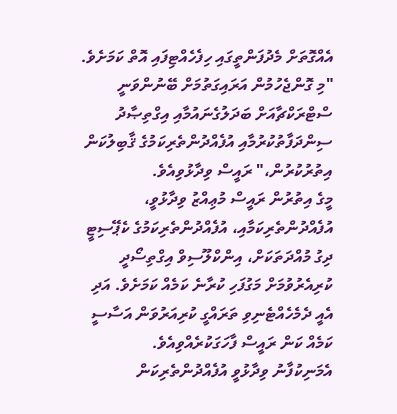އެއްގޮތަށް މެދުފަންތީގައި ހިފެހެއްޓިފައި އޮތް ކަމަށެވެ.
"މި ގޮންޖެހުމުން އަރައިގަތުމަށް ބޭނުންވަނީ ސްޓްރަކްޗާއަށް ބަދަލުގެނައުމާއި އިގްތިޞާދު ސިންދަފާތުކުރުމާއި އުފެއްދުންތެރިކަމުގެ ޤާބިލުކަން އިތުރުކުރުން،" ރައީސް ވިދާޅުވިއެވެ.
މީގެ އިތުރުން ރައީސް މުޢިއްޒު ވިދާޅުވީ، އުފެއްދުންތެރިކަމާއި، އުފެއްދުންތެރިކަމުގެ ކެޕޭސިޓީ ދިގު މުއްދަތަކަށް، އިންކްލޫސިވް އިގްތިސޯދީ ކުރިއެރުވުމަށް މަގުފަހި ކުރާނެ ކަމެއް ކަމަށެވެ. އަދި އެއީ ދެމެހެއްޓެނިވި ތަރައްގީ ކުރިއަރުވަން އަސާސީ ކަމެއް ކަން ރައީސް ފާހަގަކުރެއްވިއެވެ.
އެމަނިކުފާނު ވިދާޅުވީ އުފެއްދުންތެރިކަން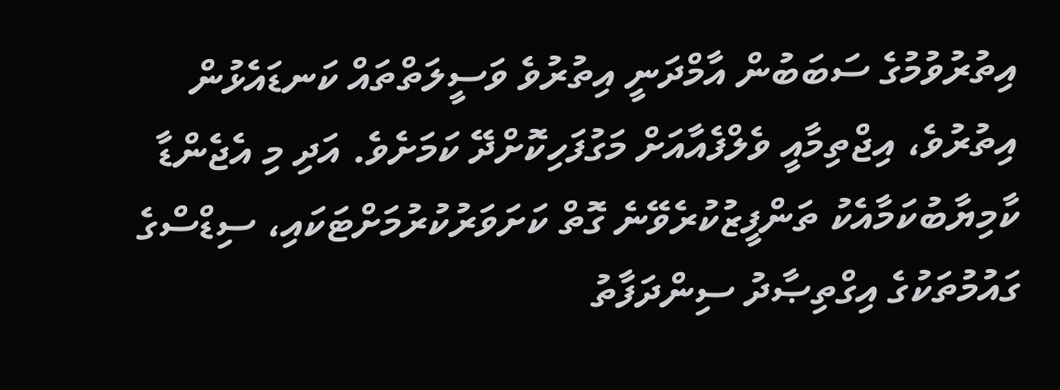އިތުރުވުމުގެ ސަބަބުން އާމްދަނީ އިތުރުވެ ވަސީލަތްތައް ކަނޑައެޅުން އިތުރުވެ، އިޖްތިމާއީ ވެލްފެއާއަށް މަގުފަހިކޮށްދޭ ކަމަށެވެ. އަދި މި އެޖެންޑާ ކާމިޔާބުކަމާއެކު ތަންފީޒުކުރެވޭނެ ގޮތް ކަށަވަރުކުރުމަށްޓަކައި، ސިޑްސްގެ ގައުމުތަކުގެ އިގްތިޞާދު ސިންދަފާތު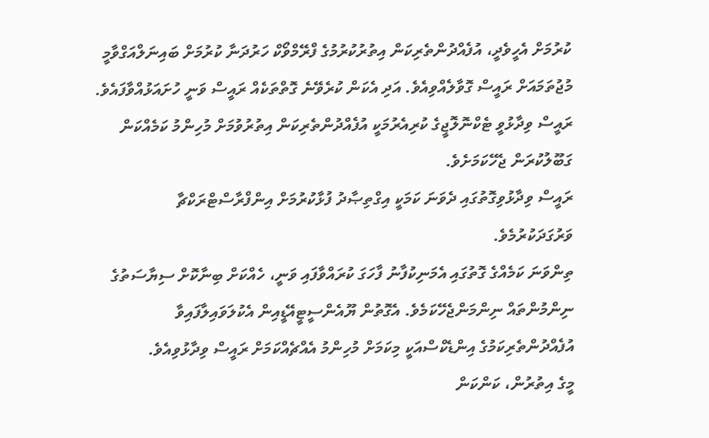ކުރުމަށް އެހީވެދީ، އުފެއްދުންތެރިކަން އިތުރުކުރުމުގެ ފްރޭމްވޯކް ހަރުދަނާ ކުރުމަށް ބައިނަލްއަގްވާމީ މުޖުތަމައަށް ރައީސް ގޮވާލެއްވިއެވެ. އަދި އެކަން ކުރެވޭނެ ގޮތްތަކެއް ރައީސް ވަނީ ހުށައަޅުއްވާފައެވެ.
ރައީސް ވިދާޅުވީ ޓެކްނޮލޮޖީގެ ކުރިއެރުމަކީ އުފެއްދުންތެރިކަން އިތުރުވުމަށް މުހިންމު ކަމެއްކަން ގަބޫލުކުރަން ޖެހޭކަމަށެވެ.
ރައީސް ވިދާޅުވިގޮތުގައި ދެވަނަ ކަމަކީ އިގްތިޞާދު ފުޅާކުރުމަށް އިންފްރާސްޓްރަކްޗާ ވަރުގަދަކުރުމެވެ.
ތިންވަނަ ކަމެއްގެ ގޮތުގައި އެމަނިކުފާނު ފާހަގަ ކުރައްވާފައި ވަނީ، ހެއްކަށް ބިނާކޮށް ސިޔާސަތުގެ ނިންމުންތައް ނިންމަންޖެހޭކަމެވެ. އެގޮތުން ޔޫއެންސީޓީއޭޑީއިން އެކުލަވައިލާފައިވާ އުފެއްދުންތެރިކަމުގެ އިންޑެކްސްއަކީ މިކަމަށް މުހިންމު އެއްޗެއްކަމަށް ރައީސް ވިދާޅުވިއެވެ.
މީގެ އިތުރުން، ކަންކަން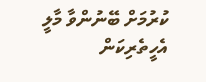ކުރުމަށް ބޭނުންވާ މާލީ އެހީތެރިކަން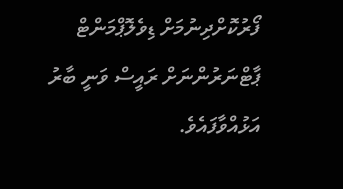ފޯރުކޮށްދިނުމަށް ޑިވެލޮޕްމަންޓް ޕާޓްނަރުންނަށް ރައީސް ވަނީ ބާރު އަޅުއްވާފައެވެ.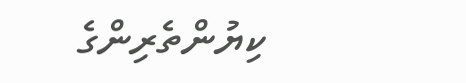ކިޔުންތެރިންގެ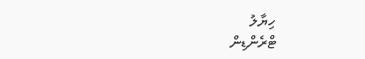ހިޔާލު
ޓްރެންޑިން